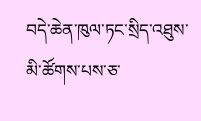བདེ་ཆེན་ཁུལ་ཏང་སྲིད་འཐུས་མི་ཚོགས་པས་ཅ་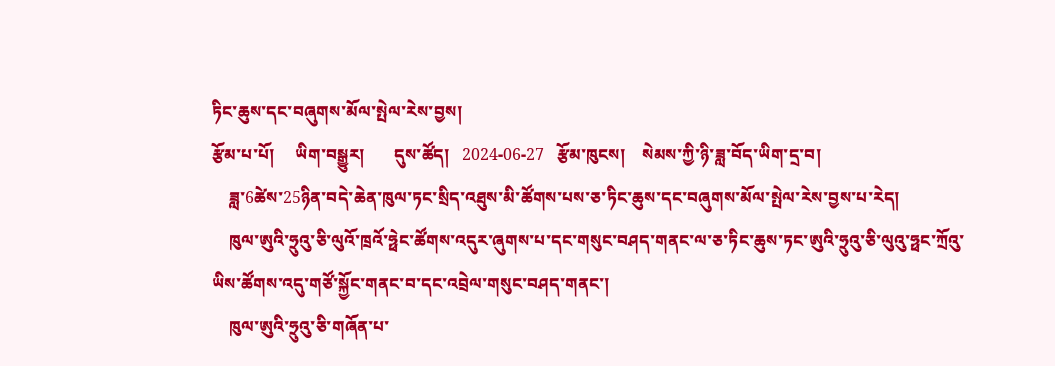ཏིང་ཆུས་དང་བཞུགས་མོལ་སྤེལ་རེས་བྱས།
རྩོམ་པ་པོ།     ཡིག་བསྒྱུར།       དུས་ཚོད།   2024-06-27   རྩོམ་ཁུངས།    སེམས་ཀྱི་ཉི་ཟླ་བོད་ཡིག་དྲ་བ།
    ཟླ་6ཚེས་25ཉིན་བདེ་ཆེན་ཁུལ་ཏང་སྲིད་འཐུས་མི་ཚོགས་པས་ཅ་ཏིང་ཆུས་དང་བཞུགས་མོལ་སྤེལ་རེས་བྱས་པ་རེད།
    ཁུལ་ཨུའི་ཧྲུའུ་ཅི་ལུའོ་ཁྲའོ་ཧྥེང་ཚོགས་འདུར་ཞུགས་པ་དང་གསུང་བཤད་གནང་ལ་ཅ་ཏིང་ཆུས་ཏང་ཨུའི་ཧྲུའུ་ཅི་ལུའུ་ཧྥང་ཀྲོའུ་ཡིས་ཚོགས་འདུ་གཙོ་སྐྱོང་གནང་བ་དང་འབྲེལ་གསུང་བཤད་གནང་།
    ཁུལ་ཨུའི་ཧྲུའུ་ཅི་གཞོན་པ་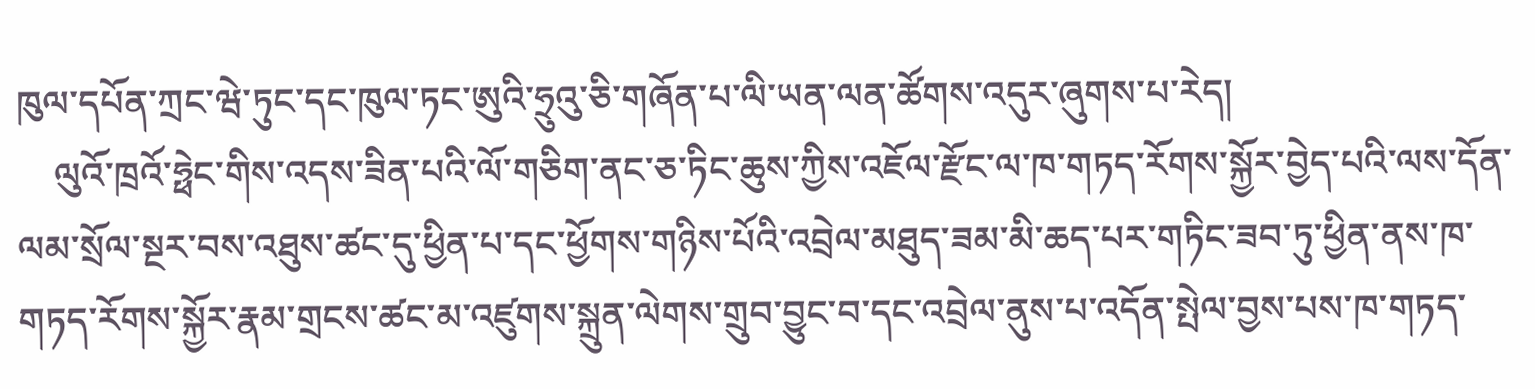ཁུལ་དཔོན་ཀྲང་ཝེ་ཏུང་དང་ཁུལ་ཏང་ཨུའི་ཧྲུའུ་ཅི་གཞོན་པ་ལི་ཡན་ལན་ཚོགས་འདུར་ཞུགས་པ་རེད།
    ལུའོ་ཁྲའོ་ཧྥེང་གིས་འདས་ཟིན་པའི་ལོ་གཅིག་ནང་ཅ་ཏིང་ཆུས་ཀྱིས་འཇོལ་རྫོང་ལ་ཁ་གཏད་རོགས་སྐྱོར་བྱེད་པའི་ལས་དོན་ལམ་སྲོལ་སྔར་བས་འཐུས་ཚང་དུ་ཕྱིན་པ་དང་ཕྱོགས་གཉིས་པོའི་འབྲེལ་མཐུད་ཟམ་མི་ཆད་པར་གཏིང་ཟབ་ཏུ་ཕྱིན་ནས་ཁ་གཏད་རོགས་སྐྱོར་རྣམ་གྲངས་ཚང་མ་འཛུགས་སྐྲུན་ལེགས་གྲུབ་བྱུང་བ་དང་འབྲེལ་ནུས་པ་འདོན་སྤེལ་བྱས་པས་ཁ་གཏད་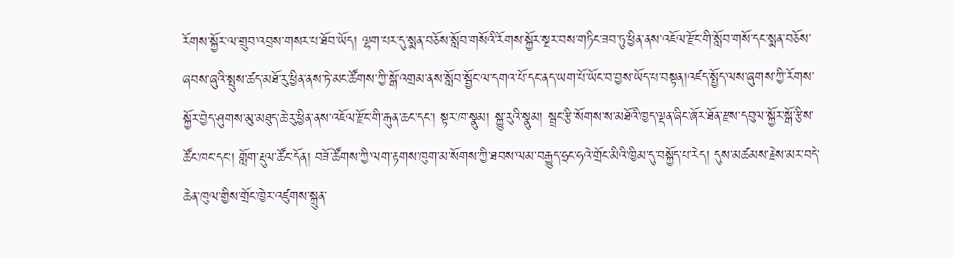རོགས་སྐྱོར་ལ་གྲུབ་འབྲས་གསར་པ་ཐོབ་ཡོད། ལྷག་པར་དུ་སྨན་བཅོས་སློབ་གསོའི་རོགས་སྐྱོར་སྔར་བས་གཏིང་ཟབ་ཏུ་ཕྱིན་ནས་འཇོལ་རྫོང་གི་སློབ་གསོ་དང་སྨན་བཅོས་ཞབས་ཞུའི་སྤུས་ཚད་མཐོ་རུ་ཕྱིན་ནས་ཏེ་མང་ཚོགས་ཀྱི་སྒོ་འགྲམ་ནས་སློབ་སྦྱོང་ལ་དགའ་པོ་དང་ནད་ཡག་པོ་ཡོང་བ་བྱས་ཡོད་པ་བསྟན།འཛད་སྤྱོད་ལས་ཞུགས་ཀྱི་རོགས་སྐྱོར་བྱེད་ཤུགས་མུ་མཐུད་ཆེ་རུ་ཕྱིན་ནས་འཇོལ་རྫོང་གི་རྒུན་ཆང་དང་། སྟར་ཁ་སྣུམ། སྐྱུ་རུའི་སྣུམ། སྦྲང་རྩི་སོགས་ས་མཐོའི་ཁྱད་ལྡན་ཞིང་ཞོར་ཐོན་རྫས་དབུལ་སྐྱོར་སྒོ་རྩིས་ཚོང་ཁང་དང་། གློག་རྡུལ་ཚོང་དོན། བཟོ་ཚོགས་ཀྱི་ལག་རྟགས་ཁུག་མ་སོགས་ཀྱི་ཐབས་ལམ་བརྒྱུད་ཧྲང་ཧའེ་གྲོང་མིའི་ཁྱིམ་དུ་བསྐྱོད་པ་རེད། དུས་མཚམས་རྗེས་མར་བདེ་ཆེན་ཁུལ་གྱིས་གྲོང་ཁྱེར་འཛུགས་སྐྲུན་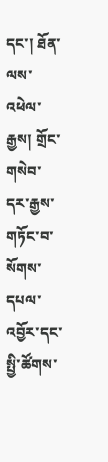དང་། ཐོན་ལས་འཕེལ་རྒྱས། གྲོང་གསེབ་དར་རྒྱས་གཏོང་བ་སོགས་དཔལ་འབྱོར་དང་སྤྱི་ཚོགས་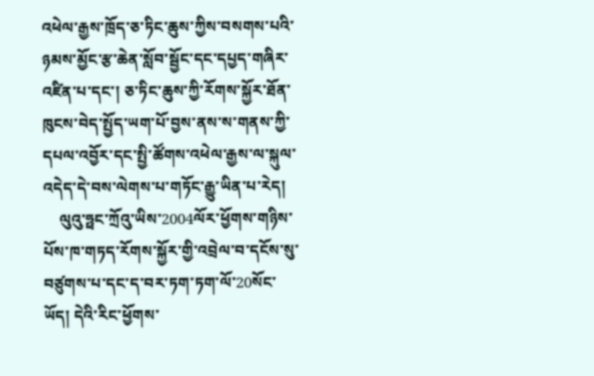འཕེལ་རྒྱས་ཁྲོད་ཅ་ཏིང་ཆུས་ཀྱིས་བསགས་པའི་ཉམས་མྱོང་རྩ་ཆེན་སློབ་སྦྱོང་དང་དཔྱད་གཞིར་འཛིན་པ་དང་། ཅ་ཏིང་ཆུས་ཀྱི་རོགས་སྐྱོར་ཐོན་ཁུངས་བེད་སྤྱོད་ཡག་པོ་བྱས་ནས་ས་གནས་ཀྱི་དཔལ་འབྱོར་དང་སྤྱི་ཚོགས་འཕེལ་རྒྱས་ལ་སྐུལ་འདེད་དེ་བས་ལེགས་པ་གཏོང་རྒྱུ་ཡིན་པ་རེད།
    ལུའུ་ཧྥང་ཀྲོའུ་ཡིས་2004ལོར་ཕྱོགས་གཉིས་པོས་ཁ་གཏད་རོགས་སྐྱོར་གྱི་འབྲེལ་བ་དངོས་སུ་བཙུགས་པ་དང་ད་བར་ཏག་ཏག་ལོ་20སོང་ཡོད། དེའི་རིང་ཕྱོགས་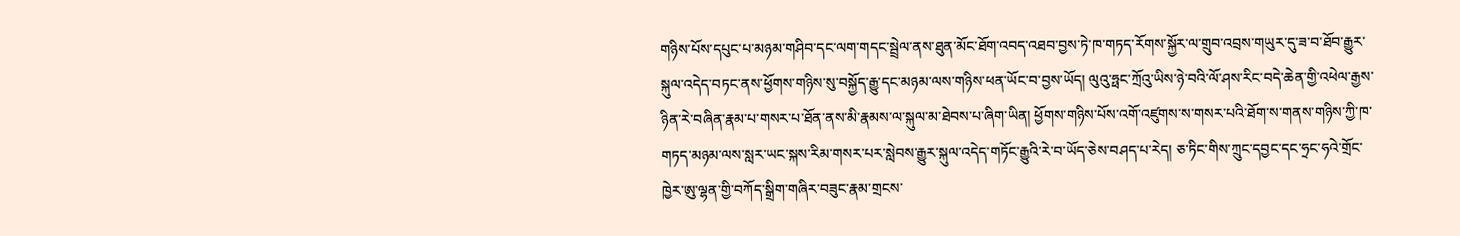གཉིས་པོས་དཔུང་པ་མཉམ་གཤིབ་དང་ལག་གདང་སྦྲེལ་ནས་ཐུན་མོང་ཐོག་འབད་འཐབ་བྱས་ཏེ་ཁ་གཏད་རོགས་སྐྱོར་ལ་གྲུབ་འབྲས་གཡུར་དུ་ཟ་བ་ཐོབ་རྒྱུར་སྐུལ་འདེད་བཏང་ནས་ཕྱོགས་གཉིས་སུ་བསྐྱོད་རྒྱུ་དང་མཉམ་ལས་གཉིས་ཕན་ཡོང་བ་བྱས་ཡོད། ལུའུ་ཧྥང་ཀྲོའུ་ཡིས་ཉེ་བའི་ལོ་ཤས་རིང་བདེ་ཆེན་གྱི་འཕེལ་རྒྱས་ཉིན་རེ་བཞིན་རྣམ་པ་གསར་པ་ཐོན་ནས་མི་རྣམས་ལ་སྐུལ་མ་ཐེབས་པ་ཞིག་ཡིན། ཕྱོགས་གཉིས་པོས་འགོ་འཛུགས་ས་གསར་པའི་ཐོག་ས་གནས་གཉིས་ཀྱི་ཁ་གཏད་མཉམ་ལས་སླར་ཡང་སྐས་རིམ་གསར་པར་སླེབས་རྒྱུར་སྐུལ་འདེད་གཏོང་རྒྱུའི་རེ་བ་ཡོད་ཅེས་བཤད་པ་རེད། ཅ་ཏིང་གིས་ཀྲུང་དབྱང་དང་ཧྲང་ཧའེ་གྲོང་ཁྱེར་ཨུ་ལྷན་གྱི་བཀོད་སྒྲིག་གཞིར་བཟུང་རྣམ་གྲངས་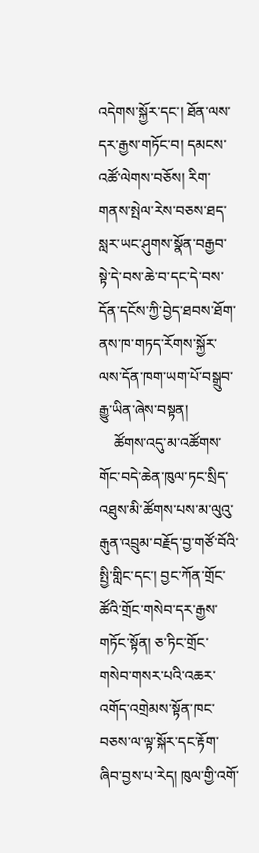འདེགས་སྐྱོར་དང་། ཐོན་ལས་དར་རྒྱས་གཏོང་བ། དམངས་འཚོ་ལེགས་བཅོས། རིག་གནས་སྤེལ་རེས་བཅས་ཐད་སླར་ཡང་ཤུགས་སྣོན་བརྒྱབ་སྟེ་དེ་བས་ཆེ་བ་དང་དེ་བས་དོན་དངོས་ཀྱི་བྱེད་ཐབས་ཐོག་ནས་ཁ་གཏད་རོགས་སྐྱོར་ལས་དོན་ཁག་ཡག་པོ་བསྒྲུབ་རྒྱུ་ཡིན་ཞེས་བསྟན།
    ཚོགས་འདུ་མ་འཚོགས་གོང་བདེ་ཆེན་ཁུལ་ཏང་སྲིད་འཐུས་མི་ཚོགས་པས་མ་ལུའུ་རྒུན་འབྲུམ་བརྗོད་བྱ་གཙོ་བོའི་སྤྱི་གླིང་དང་། བྱང་ཀོན་གྲོང་ཚོའི་གྲོང་གསེབ་དར་རྒྱས་གཏོང་སྟོན། ཅ་ཏིང་གྲོང་གསེབ་གསར་པའི་འཆར་འགོད་འགྲེམས་སྟོན་ཁང་བཅས་ལ་ལྟ་སྐོར་དང་རྟོག་ཞིབ་བྱས་པ་རེད། ཁུལ་གྱི་འགོ་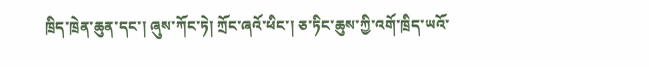ཁྲིད་ཁྲེན་ཆུན་དང་། ཞུས་ཀོང་ཏེ། ཀྲོང་ཞའོ་ཕིང་། ཅ་ཏིང་ཆུས་ཀྱི་འགོ་ཁྲིད་ཡའོ་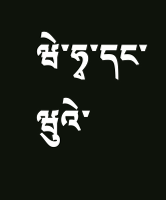ཝེ་ཧྭ་དང་ཝུའེ་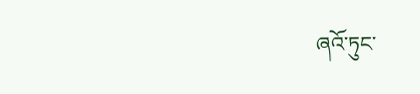ཞའོ་ཏུང་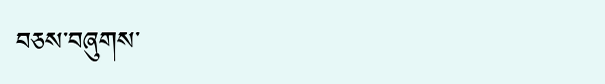བཅས་བཞུགས་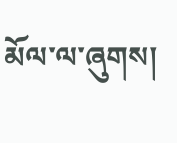མོལ་ལ་ཞུགས།